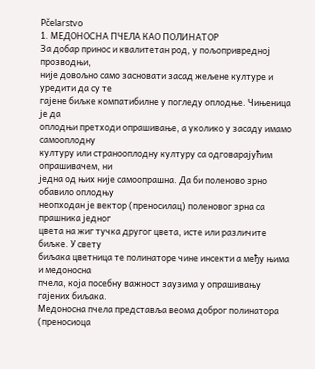Pčelarstvo
1. МЕДОНОСНА ПЧЕЛА КАО ПОЛИНАТОР
За добар принос и квалитетан род, у пољопривредној прозводњи,
није довољно само засновати засад жељене културе и уредити да су те
гајене биљке компатибилне у погледу оплодње. Чињеница је да
оплодњи претходи опрашивање, а уколико у засаду имамо самооплодну
културу или странооплодну културу са одговарајућим опрашивачем, ни
једна од њих није самоопрашна. Да би поленово зрно обавило оплодњу
неопходан је вектор (преносилац) поленовог зрна са прашника једног
цвета на жиг тучка другог цвета, исте или различите биљке. У свету
биљака цветница те полинаторе чине инсекти а међу њима и медоносна
пчела, која посебну важност заузима у опрашивању гајених биљака.
Медоносна пчела представља веома доброг полинатора
(преносиоца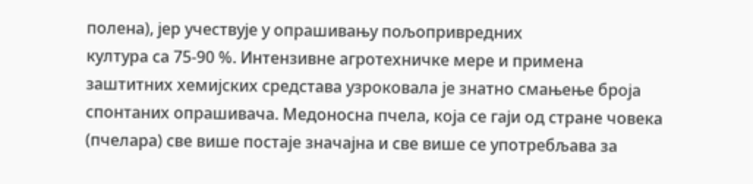полена), јер учествује у опрашивању пољопривредних
култура са 75-90 %. Интензивне агротехничке мере и примена
заштитних хемијских средстава узроковала је знатно смањење броја
спонтаних опрашивача. Медоносна пчела, која се гаји од стране човека
(пчелара) све више постаје значајна и све више се употребљава за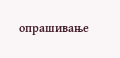опрашивање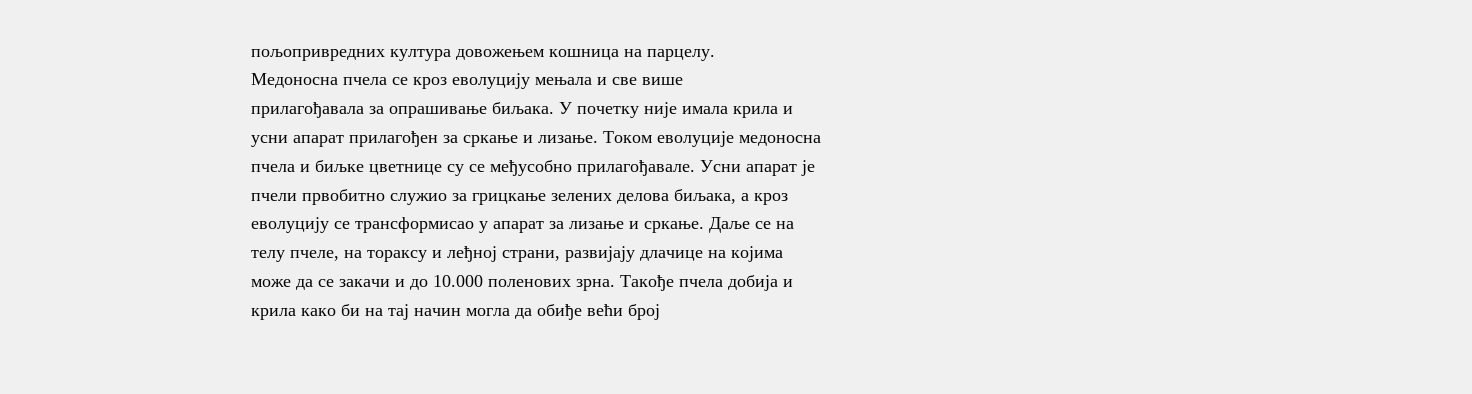пољопривредних култура довожењем кошница на парцелу.
Медоносна пчела се кроз еволуцију мењала и све више
прилагођавала за опрашивање биљака. У почетку није имала крила и
усни апарат прилагођен за сркање и лизање. Током еволуције медоносна
пчела и биљке цветнице су се међусобно прилагођавале. Усни апарат је
пчели првобитно служио за грицкање зелених делова биљака, а кроз
еволуцију се трансформисао у апарат за лизање и сркање. Даље се на
телу пчеле, на тораксу и леђној страни, развијају длачице на којима
може да се закачи и до 10.000 поленових зрна. Такође пчела добија и
крила како би на тај начин могла да обиђе већи број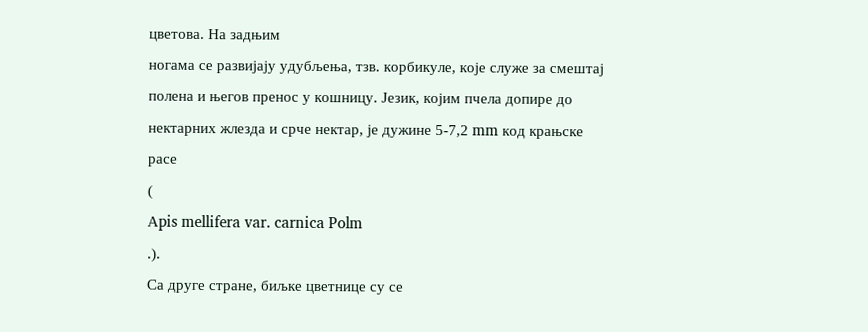цветова. На задњим
ногама се развијају удубљења, тзв. корбикуле, које служе за смештај
полена и његов пренос у кошницу. Језик, којим пчела допире до
нектарних жлезда и срче нектар, је дужине 5-7,2 mm код крањске расе
(
Аpis mellifera var. carnica Polm
.).
Са друге стране, биљке цветнице су се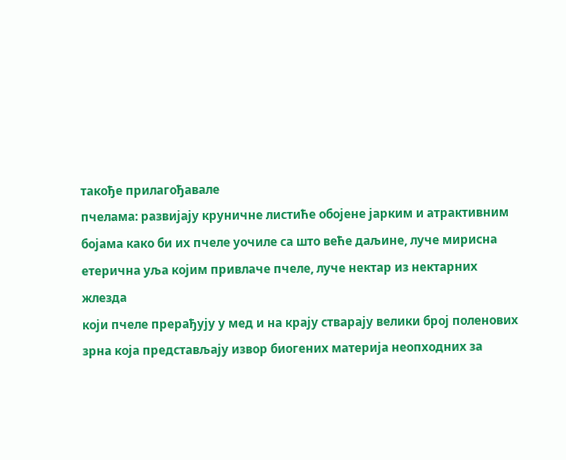такође прилагођавале
пчелама: развијају круничне листиће обојене јарким и атрактивним
бојама како би их пчеле уочиле са што веће даљине, луче мирисна
етерична уља којим привлаче пчеле, луче нектар из нектарних жлезда
који пчеле прерађују у мед и на крају стварају велики број поленових
зрна која представљају извор биогених материја неопходних за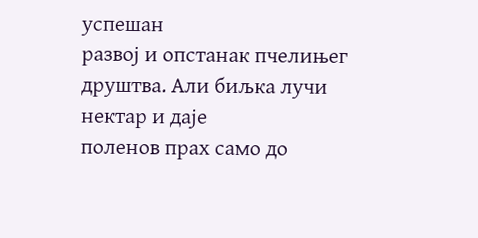успешан
развој и опстанак пчелињег друштва. Али биљка лучи нектар и даје
поленов прах само до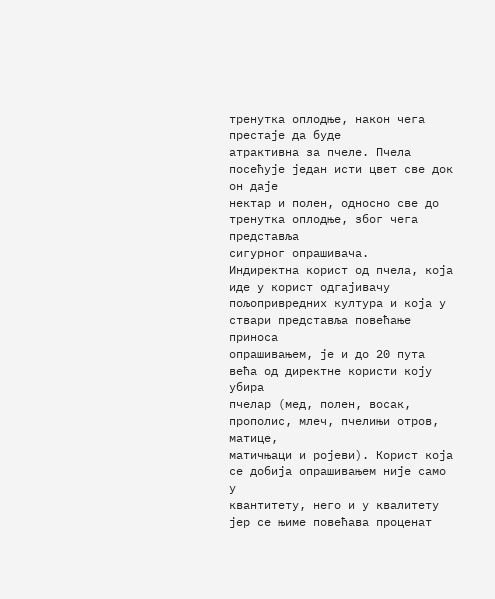тренутка оплодње, након чега престаје да буде
атрактивна за пчеле. Пчела посећује један исти цвет све док он даје
нектар и полен, односно све до тренутка оплодње, због чега представља
сигурног опрашивача.
Индиректна корист од пчела, која иде у корист одгајивачу
пољопривредних култура и која у ствари представља повећање приноса
опрашивањем, је и до 20 пута већа од директне користи коју убира
пчелар (мед, полен, восак, прополис, млеч, пчелињи отров, матице,
матичњаци и ројеви). Корист која се добија опрашивањем није само у
квантитету, него и у квалитету јер се њиме повећава проценат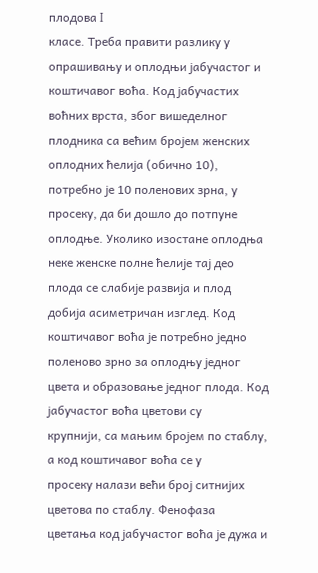плодова I
класе. Треба правити разлику у опрашивању и оплодњи јабучастог и
коштичавог воћа. Код јабучастих воћних врста, због вишеделног
плодника са већим бројем женских оплодних ћелија (обично 10),
потребно је 10 поленових зрна, у просеку, да би дошло до потпуне
оплодње. Уколико изостане оплодња неке женске полне ћелије тај део
плода се слабије развија и плод добија асиметричан изглед. Код
коштичавог воћа је потребно једно поленово зрно за оплодњу једног
цвета и образовање једног плода. Код јабучастог воћа цветови су
крупнији, са мањим бројем по стаблу, а код коштичавог воћа се у
просеку налази већи број ситнијих цветова по стаблу. Фенофаза
цветања код јабучастог воћа је дужа и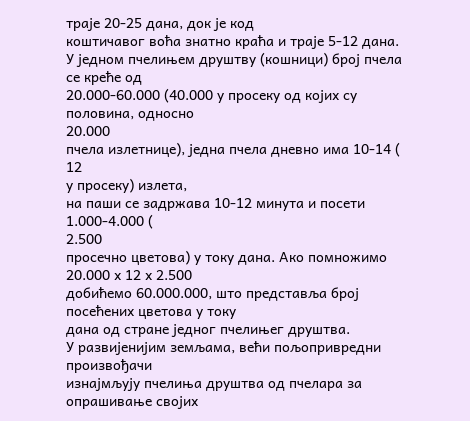траје 20-25 дана, док је код
коштичавог воћа знатно краћа и траје 5-12 дана.
У једном пчелињем друштву (кошници) број пчела се креће од
20.000-60.000 (40.000 у просеку од којих су половина, односно
20.000
пчела излетнице), једна пчела дневно има 10-14 (
12
у просеку) излета,
на паши се задржава 10-12 минута и посети 1.000-4.000 (
2.500
просечно цветова) у току дана. Ако помножимо 20.000 х 12 х 2.500
добићемо 60.000.000, што представља број посећених цветова у току
дана од стране једног пчелињег друштва.
У развијенијим земљама, већи пољопривредни произвођачи
изнајмљују пчелиња друштва од пчелара за опрашивање својих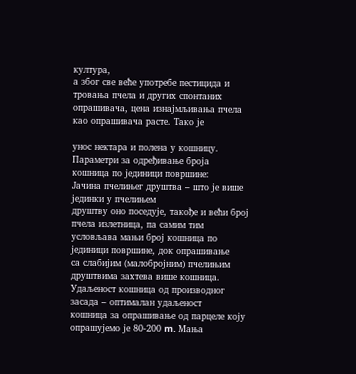култура,
а због све веће употребе пестицида и тровања пчела и других спонтаних
опрашивача, цена изнајмљивања пчела као опрашивача расте. Тако је

унос нектара и полена у кошницу. Параметри за одређивање броја
кошница по јединици површине:
Јачина пчелињег друштва – што је више јединки у пчелињем
друштву оно поседује, такође и већи број пчела излетница, па самим тим
условљава мањи број кошница по јединици површине, док опрашивање
са слабијим (малобројним) пчелињим друштвима захтева више кошница.
Удаљеност кошница од производног засада – оптималан удаљеност
кошница за опрашивање од парцеле коју опрашујемо је 80-200 m. Мања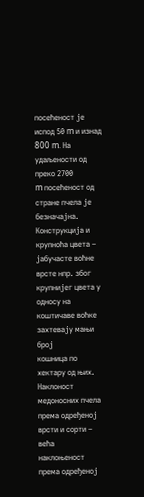посећеност је испод 50 m и изнад 800 m. На удаљености од преко 2700
m посећеност од стране пчела је безначајна.
Конструкција и крупноћа цвета – јабучасте воћне врсте нпр. због
крупнијег цвета у односу на коштичаве воћке захтевају мањи број
кошница по хектару од њих.
Наклоност медоносних пчела према одређеној врсти и сорти – већа
наклоњеност према одређеној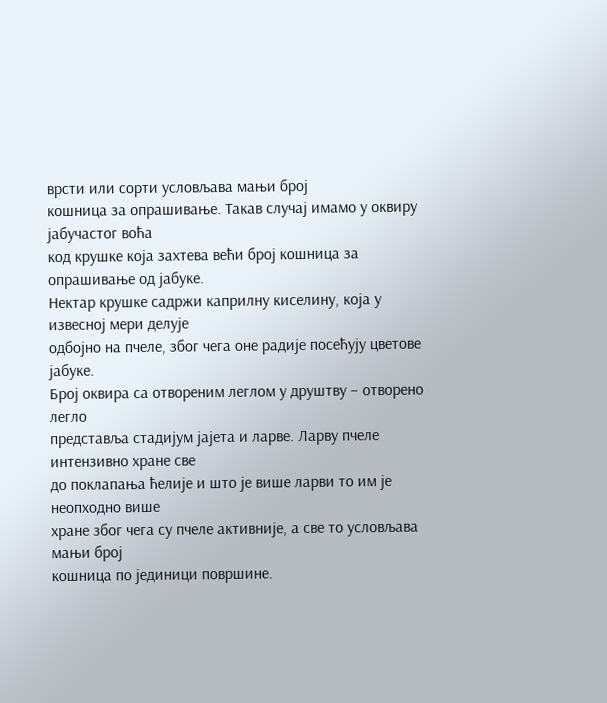врсти или сорти условљава мањи број
кошница за опрашивање. Такав случај имамо у оквиру јабучастог воћа
код крушке која захтева већи број кошница за опрашивање од јабуке.
Нектар крушке садржи каприлну киселину, која у извесној мери делује
одбојно на пчеле, због чега оне радије посећују цветове јабуке.
Број оквира са отвореним леглом у друштву – отворено легло
представља стадијум јајета и ларве. Ларву пчеле интензивно хране све
до поклапања ћелије и што је више ларви то им је неопходно више
хране због чега су пчеле активније, а све то условљава мањи број
кошница по јединици површине.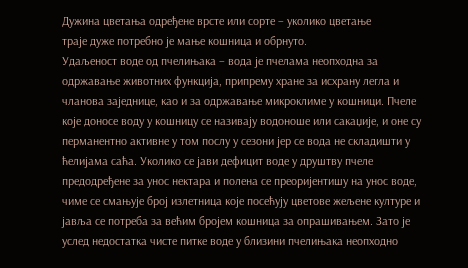Дужина цветања одређене врсте или сорте – уколико цветање
траје дуже потребно је мање кошница и обрнуто.
Удаљеност воде од пчелињака – вода је пчелама неопходна за
одржавање животних функција, припрему хране за исхрану легла и
чланова заједнице, као и за одржавање микроклиме у кошници. Пчеле
које доносе воду у кошницу се називају водоноше или сакаџије, и оне су
перманентно активне у том послу у сезони јер се вода не складишти у
ћелијама саћа. Уколико се јави дефицит воде у друштву пчеле
предодређене за унос нектара и полена се преоријентишу на унос воде,
чиме се смањује број излетница које посећују цветове жељене културе и
јавља се потреба за већим бројем кошница за опрашивањем. Зато је
услед недостатка чисте питке воде у близини пчелињака неопходно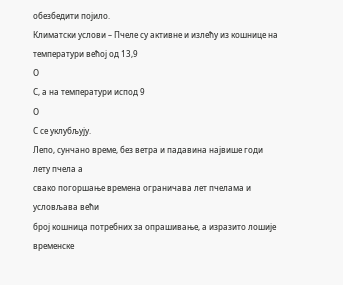обезбедити појило.
Климатски услови – Пчеле су активне и излећу из кошнице на
температури већој од 13,9
О
С, а на температури испод 9
О
С се уклубљују.
Лепо, сунчано време, без ветра и падавина највише годи лету пчела а
свако погоршање времена ограничава лет пчелама и условљава већи
број кошница потребних за опрашивање, а изразито лошије временске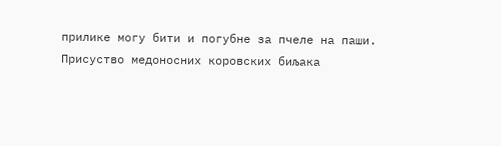прилике могу бити и погубне за пчеле на паши.
Присуство медоносних коровских биљака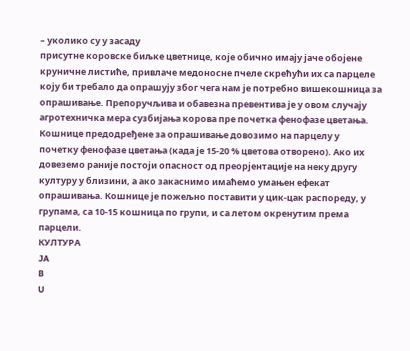– уколико су у засаду
присутне коровске биљке цветнице, које обично имају јаче обојене
круничне листиће, привлаче медоносне пчеле скрећући их са парцеле
коју би требало да опрашују због чега нам је потребно вишекошница за
опрашивање. Препоручљива и обавезна превентива је у овом случају
агротехничка мера сузбијања корова пре почетка фенофазе цветања.
Кошнице предодређене за опрашивање довозимо на парцелу у
почетку фенофазе цветања (када је 15-20 % цветова отворено). Ако их
довеземо раније постоји опасност од преорјентације на неку другу
културу у близини, а ако закаснимо имаћемо умањен ефекат
опрашивања. Кошнице је пожељно поставити у цик-цак распореду, у
групама, са 10-15 кошница по групи, и са летом окренутим према
парцели.
КУЛТУРА
JA
B
U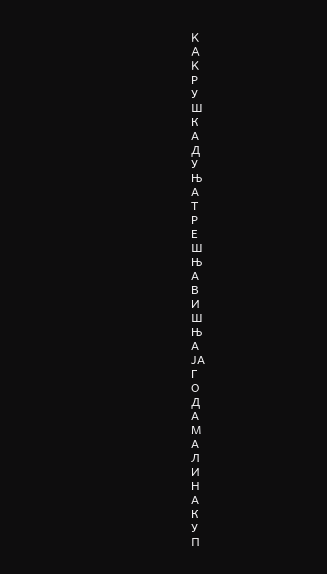K
A
K
Р
У
Ш
К
А
Д
У
Њ
А
Т
Р
Е
Ш
Њ
А
В
И
Ш
Њ
А
ЈА
Г
О
Д
А
М
А
Л
И
Н
А
К
У
П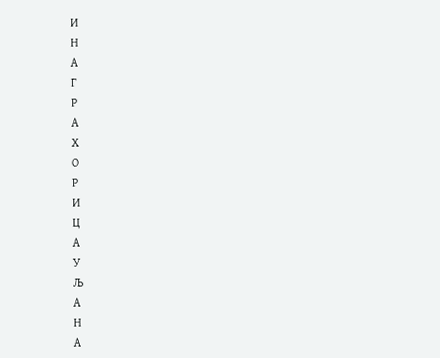И
Н
А
Г
Р
А
Х
О
Р
И
Ц
А
У
Љ
А
Н
А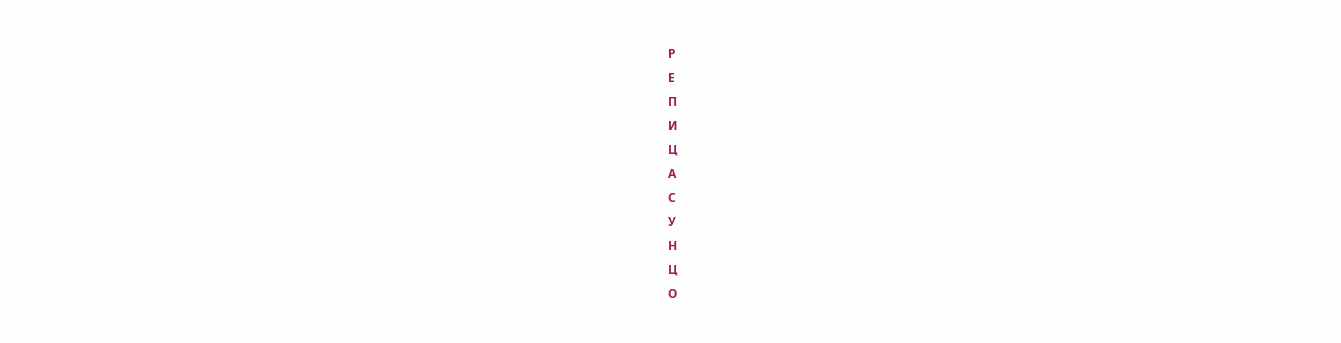Р
Е
П
И
Ц
А
С
У
Н
Ц
О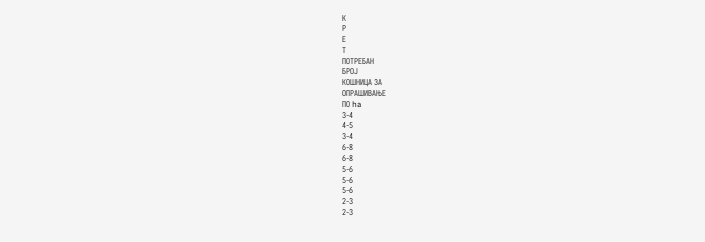К
Р
Е
Т
ПОТРЕБАН
БРОЈ
КОШНИЦА ЗА
ОПРАШИВАЊЕ
ПО ha
3-4
4-5
3-4
6-8
6-8
5-6
5-6
5-6
2-3
2-3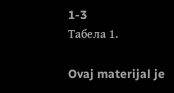1-3
Табела 1.

Ovaj materijal je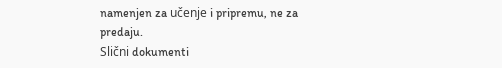namenjen za učenje i pripremu, ne za predaju.
Slični dokumenti